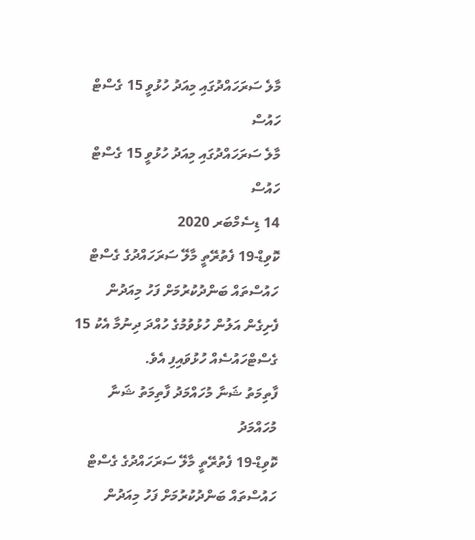މާލެ ސަރަހައްދުގައި މިއަދު ހުޅުވީ 15 ގެސްޓް ހައުސް
މާލެ ސަރަހައްދުގައި މިއަދު ހުޅުވީ 15 ގެސްޓް ހައުސް
14 ޑިސެމްބަރ 2020
ކޮވިޑް-19 ފެތުރޭތީ މާލޭ ސަރަހައްދުގެ ގެސްޓް ހައުސްތައް ބަންދުކުރުމަށް ފަހު މިއަދުން ފެށިގެން އަލުން ހުޅުވުމުގެ ހުއްދަ ދިނުމާ އެކު 15 ގެސްޓްހައުސެއް ހުޅުވައިފި އެވެ.
ފާތިމަތު ޝަނާ މުހައްމަދު ފާތިމަތު ޝަނާ މުހައްމަދު
ކޮވިޑް-19 ފެތުރޭތީ މާލޭ ސަރަހައްދުގެ ގެސްޓް ހައުސްތައް ބަންދުކުރުމަށް ފަހު މިއަދުން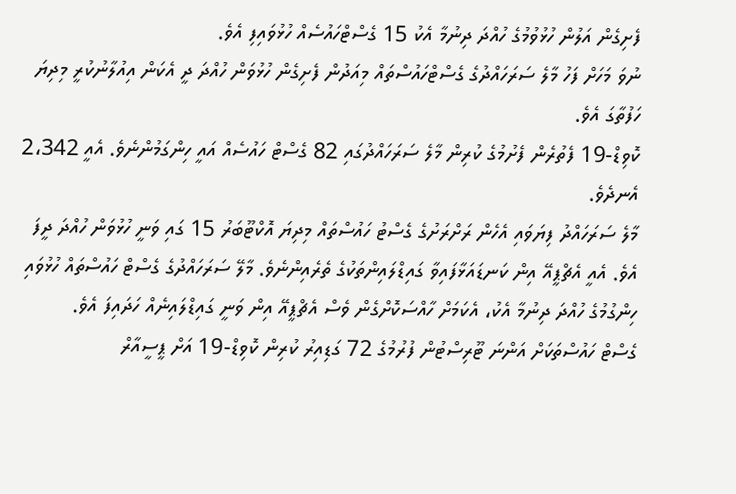ފެށިގެން އަލުން ހުޅުވުމުގެ ހުއްދަ ދިނުމާ އެކު 15 ގެސްޓްހައުސެއް ހުޅުވައިފި އެވެ.
ނުވަ މަހަށް ފަހު މާލެ ސަރަހައްދުގެ ގެސްޓްހައުސްތައް މިއަދުން ފެށިގެން ހުޅުވަން ހުއްދަ ދީ އެކަން އިއުލާނުކުރީ މިދިޔަ ހަފުތާގަ އެވެ.
ކޮވިޑް-19 ފެތުރެން ފެށުމުގެ ކުރިން މާލެ ސަރަހައްދުގައި 82 ގެސްޓް ހައުސެއް އައީ ހިންގަމުންނެވެ. އެއީ 2،342 އެނދެވެ.
މާލެ ސަރަހައްދު ފިޔަވައި އެހެން ރަށްރަށުގެ ގެސްޓު ހައުސްތައް މިދިޔަ އޮކްޓޫބަރު 15 ގައި ވަނީ ހުޅުވަން ހުއްދަ ދީފަ އެވެ. އެއީ އެޗްޕީއޭ އިން ކަނޑައަޅާފައިވާ ގައިޑްލައިންތަކުގެ ތެރެއިންނެވެ. މާލޭ ސަރަހައްދުގެ ގެސްޓް ހައުސްތައް ހުޅުވައި ހިންގުމުގެ ހުއްދަ ދިނުމާ އެކު، އެކަމަށް ހާއްސަކޮށްގެން ވެސް އެޗްޕީއޭ އިން ވަނީ ގައިޑްލައިނެއް ހަދައިފަ އެވެ.
ގެސްޓް ހައުސްތަކަށް އަންނަ ޓޫރިސްޓުން ފުރުމުގެ 72 ގަޑިއިރު ކުރިން ކޮވިޑް-19 އަށް ޕީސީއާރް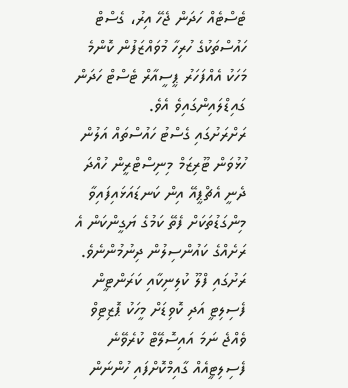ޓެސްޓެއް ހަދަން ޖެހޭ އިރު، ގެސްޓް ހައުސްތަކުގެ ހުރިހާ މުވައްޒަފުން ކޮންމެ މަހަކު އެއްފަހަރު ޕީސީއާރް ޓެސްޓް ހަދަން ގައިޑްލައިންގައިވެ އެވެ.
ރަށްރަށުގައި ގެސްޓު ހައުސްތައް އަލުން ހުޅުވަން ޓޫރިޒަމް މިނިސްޓްރީން ހުއްދަ ދެނީ އެޗްޕީއޭ އިން ކަނޑައަޅައިފައިވާ މިންގަޑުތަކަށް ފެތޭ ކަމުގެ ޔަގީންކަން އެ ރަށެއްގެ ކައުންސިލުން ދިނުމުންނެވެ. ރަށުގައި ފްލޫ ކުލިނިކާއި ކަރަންޓީން ފެސިލިޓީ އަދި ކޮވިޑަށް މީހަކު ޕޮޒިޓިވް ވެއްޖެ ނަމަ އައިސޮލޭޓް ކުރެވޭނެ ފެސިލިޓީއެއް ގާއިމްކޮށްފައި ހުންނަން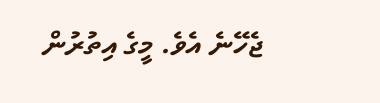ޖެހޭނެ އެވެ. މީގެ އިތުރުން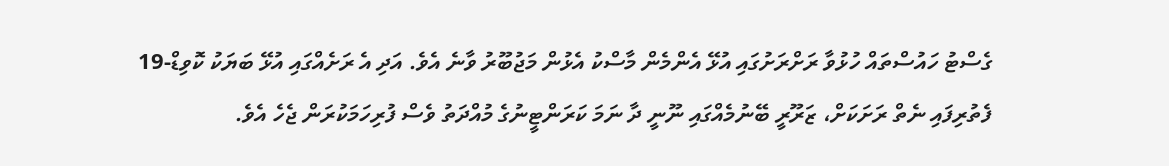ގެސްޓު ހައުސްތައް ހުޅުވާ ރަށްރަށުގައި އުޅޭ އެންމެން މާސްކު އެޅުން މަޖުބޫރު ވާނެ އެވެ. އަދި އެ ރަށެއްގައި އުޅޭ ބަޔަކު ކޮވިޑް-19 ފެތުރިފައި ނެތް ރަށަކަށް، ޒަރޫރީ ބޭނުމެއްގައި ނޫނީ ދާ ނަމަ ކަރަންޓީނުގެ މުއްދަތު ވެސް ފުރިހަމަކުރަން ޖެހެ އެވެ.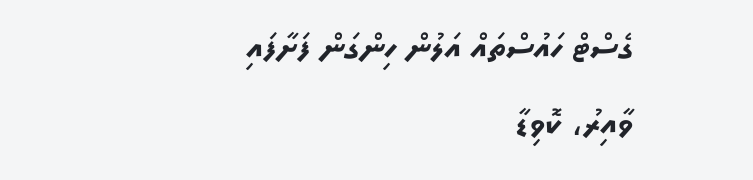ގެސްޓް ހައުސްތައް އަލުން ހިންގަން ފަށާފައި ވާއިރު، ކޮވިޑާ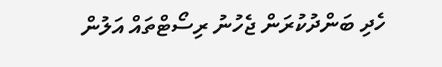ހެދި ބަންދުކުރަން ޖެހުނު ރިސޯޓްތައް އަލުން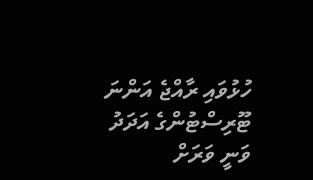ހުޅުވައި ރާއްޖެ އަންނަ ޓޫރިސްޓުންގެ އަދަދު ވަނީ ވަރަށް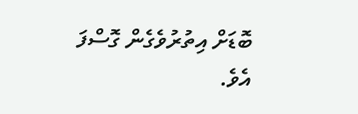ބޮޑަށް އިތުރުވެގެން ގޮސްފަ އެވެ.